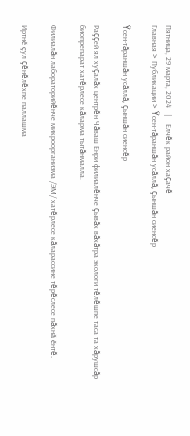Пятница, 29 марта, 2024   |    Елчĕк район хаçачĕ
Главная > Публикации > Ÿсен-тăраншăн усăллă, çыншăн сиенсĕр

Ÿсен-тăраншăн усăллă, çыншăн сиенсĕр

Раççей ял хуçалăх центрĕн Чăваш Енри филиалĕнче çывăх вăхăтра экологи тĕлĕшпе таса та хăрушсăр биопрепарат хатĕрлесе кăларма тытăнмалла.

Филиалăн лабораторийĕнче микроорганизма /ЭМ/ хатĕрлесе кăларассине тĕрĕслесе пăхнă ĕнтĕ.

Иртнĕ çул çĕнĕлĕхпе паллашма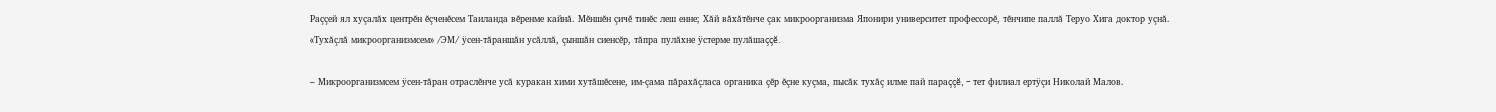Раççей ял хуçалăх центрĕн ĕçченĕсем Таиланда вĕренме кайнă. Мĕншĕн çичĕ тинĕс леш енне; Хăй вăхăтĕнче çак микроорганизма Японири университет профессорĕ, тĕнчипе паллă Теруо Хига доктор уçнă. «Тухăçлă микроорганизмсем» /ЭМ/ ÿсен-тăраншăн усăллă, çыншăн сиенсĕр, тăпра пулăхне ÿстерме пулăшаççĕ.

– Микроорганизмсем ÿсен-тăран отраслĕнче усă куракан хими хутăшĕсене, им-çама пăрахăçласа органика çĕр ĕçне куçма, пысăк тухăç илме пай параççĕ, – тет филиал ертÿçи Николай Малов.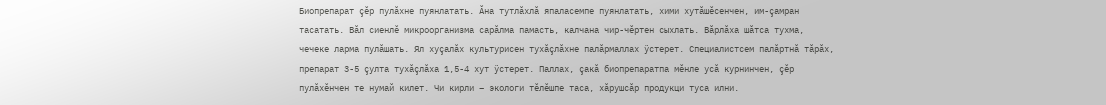Биопрепарат çĕр пулăхне пуянлатать. Ăна тутлăхлă япаласемпе пуянлатать, хими хутăшĕсенчен, им-çамран тасатать. Вăл сиенлĕ микроорганизма сарăлма памасть, калчана чир-чĕртен сыхлать. Вăрлăха шăтса тухма, чечеке ларма пулăшать. Ял хуçалăх культурисен тухăçлăхне палăрмаллах ÿстерет. Специалистсем палăртнă тăрăх, препарат 3-5 çулта тухăçлăха 1,5-4 хут ÿстерет. Паллах, çакă биопрепаратпа мĕнле усă курнинчен, çĕр пулăхĕнчен те нумай килет. Чи кирли – экологи тĕлĕшпе таса, хăрушсăр продукци туса илни.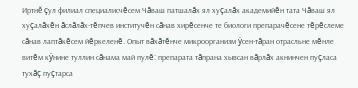Иртнĕ çул филиал специалисчĕсем Чăваш патшалăх ял хуçалăх академийĕн тата Чăваш ял хуçалăхĕн ăслăлăх-тĕпчев институчĕн сăнав хирĕсенче те биологи препарачĕсене тĕрĕслеме сăнав лаптăкĕсем йĕркеленĕ. Опыт вăхăтĕнче микроорганизм ÿсен-тăран отрасльне мĕнле витĕм кÿнине туллин сăнама май пулĕ: препарата тăпрана хывсан вăрлăх акнинчен пуçласа тухăç пуçтарса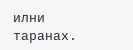илни таранах.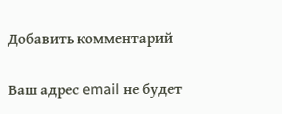Добавить комментарий

Ваш адрес email не будет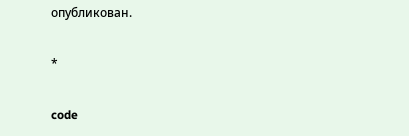опубликован.

*

code